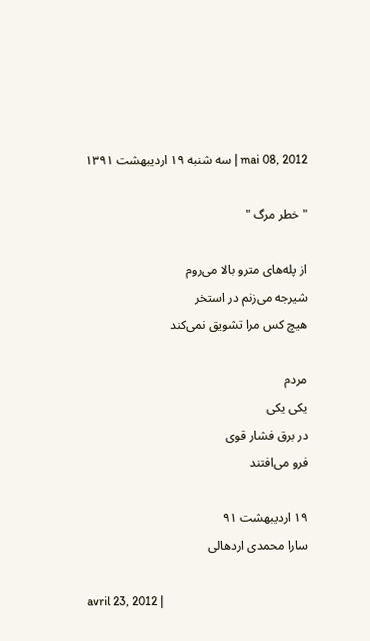mai 08, 2012 | سه شنبه ۱۹ اردیبهشت ۱۳۹۱

" خطر مرگ "

از پله‌های مترو بالا می‌روم
شیرجه می‌زنم در استخر
هیچ کس مرا تشویق نمی‌کند

مردم
یکی یکی
در برق فشار قوی
فرو می‌افتند

۱۹ اردیبهشت ۹۱
سارا محمدی اردهالی

avril 23, 2012 |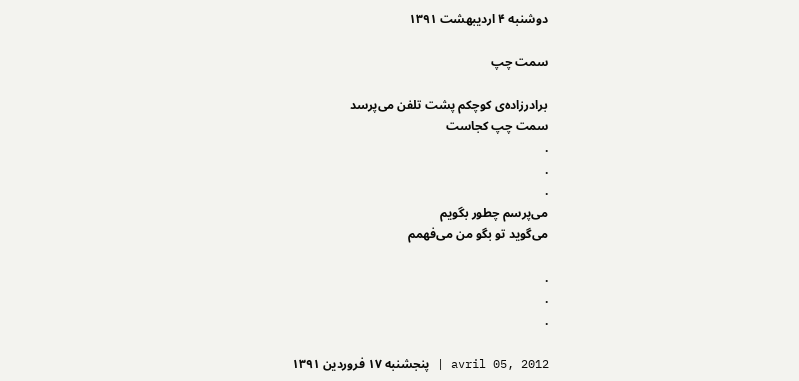دوشنبه ۴ اردیبهشت ۱۳۹۱

سمت چپ

برادرزاده‌ی کوچکم پشت تلفن می‌پرسد
سمت چپ کجاست
.
.
.
می‌پرسم چطور بگویم
می‌گوید تو بگو من می‌فهمم

.
.
.

avril 05, 2012 | پنجشنبه ۱۷ فروردین ۱۳۹۱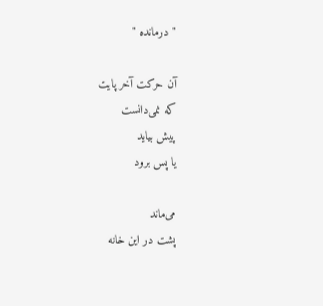" درمانده "

آن حرکت آخر پایت
که نمی‌دانست
پیش بیاید
یا پس برود

می‌ماند
پشت در این خانه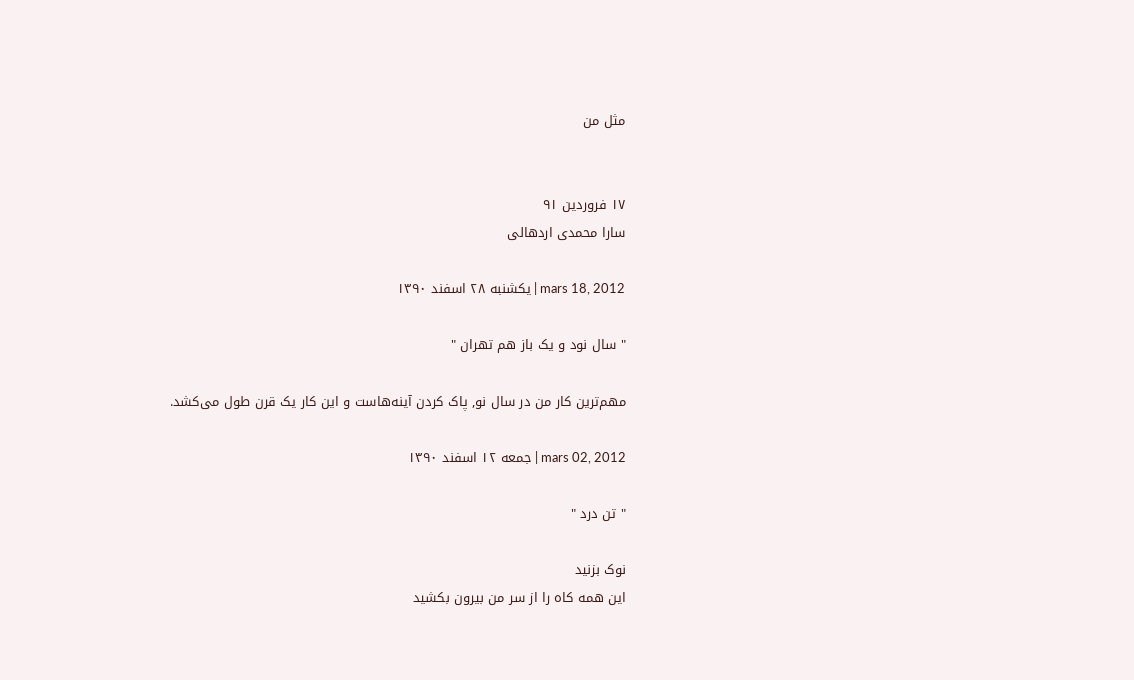مثل من


۱۷ فروردین ۹۱
سارا محمدی اردهالی

mars 18, 2012 | یکشنبه ۲۸ اسفند ۱۳۹۰

" سال نود و یک باز هم تهران "

مهم‌ترین کار من در سال نو, پاک کردن آینه‌هاست و این کار یک قرن طول می‌کشد.

mars 02, 2012 | جمعه ۱۲ اسفند ۱۳۹۰

" تن درد "

نوک بزنید
این همه کاه را از سر من بیرون بکشید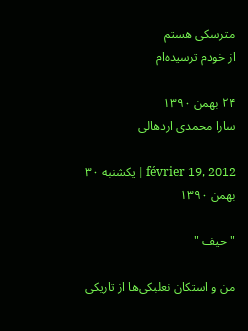مترسکی هستم
از خودم ترسیده‌ام

۲۴ بهمن ۱۳۹۰
سارا محمدی اردهالی

février 19, 2012 | یکشنبه ۳۰ بهمن ۱۳۹۰

" حیف "

من و استکان نعلبکی‌ها از تاریکی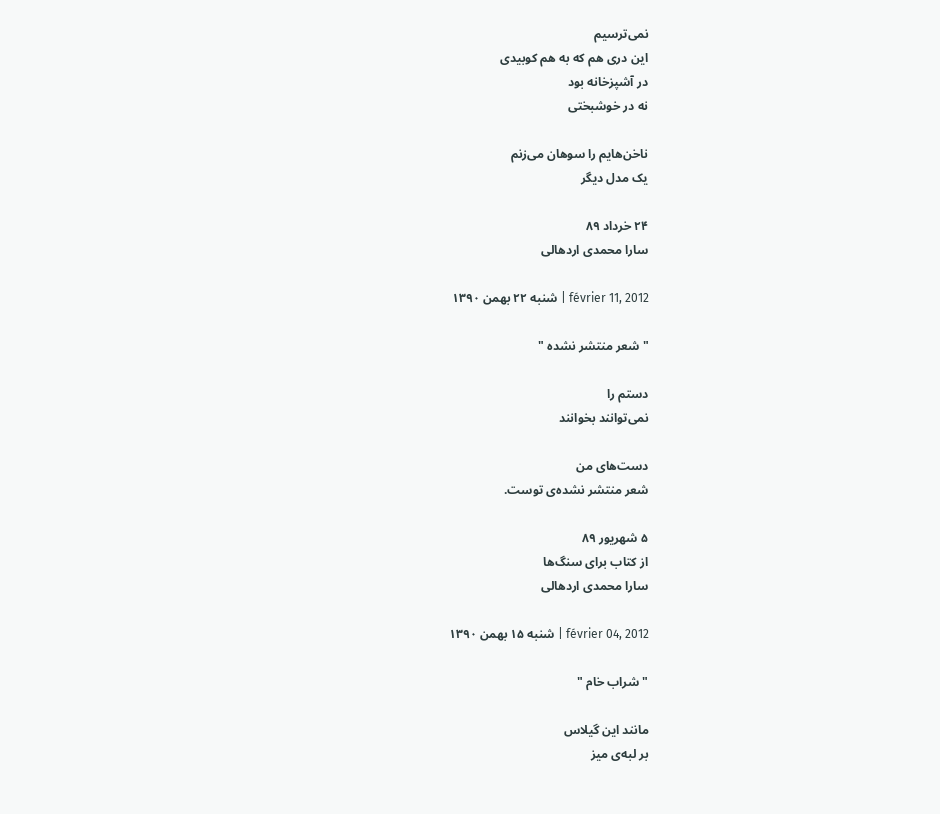نمی‌ترسیم
این دری هم که به هم کوبیدی
در آشپزخانه بود
نه در خوشبختی

ناخن‌هایم را سوهان می‌زنم
یک مدل دیگر

۲۴ خرداد ۸۹
سارا محمدی اردهالی

février 11, 2012 | شنبه ۲۲ بهمن ۱۳۹۰

" شعر منتشر نشده "

دستم را
نمی‌توانند بخوانند

دست‌های من
شعر منتشر نشده‌ی توست.

۵ شهریور ۸۹
از کتاب برای سنگ‌ها
سارا محمدی اردهالی

février 04, 2012 | شنبه ۱۵ بهمن ۱۳۹۰

" شراب خام "

مانند این گیلاس
بر لبه‌ی میز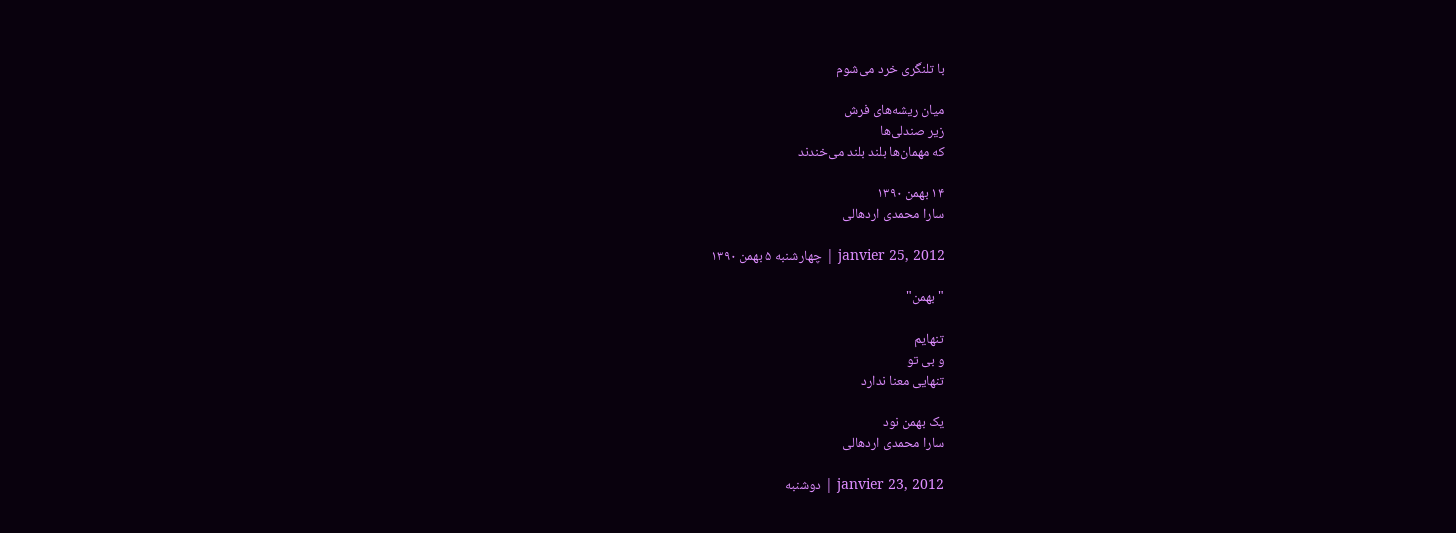با تلنگری خرد می‌شوم

میان ریشه‌های فرش
زیر صندلی‌ها
که مهمان‌ها بلند بلند می‌خندند

۱۴ بهمن ۱۳۹۰
سارا محمدی اردهالی

janvier 25, 2012 | چهارشنبه ۵ بهمن ۱۳۹۰

"بهمن"

تنهایم
و بی‌ تو
تنهایی معنا ندارد

یک بهمن نود
سارا محمدی اردهالی

janvier 23, 2012 | دوشنبه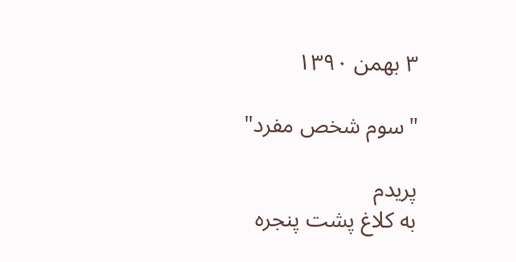۳ بهمن ۱۳۹۰

"سوم شخص مفرد"

پریدم
به کلاغ پشت پنجره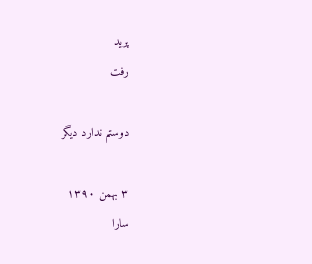پرید
رفت

دوستم ندارد دیگر

۳ بهمن ۱۳۹۰
سارا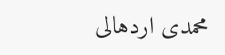محمدی اردهالی